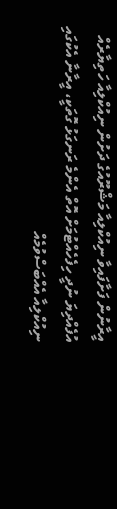އީރާނުން ފަށާފައިވާ ނިއުކްލިއާ މަޝްރޫއުގެ ދަށުން ނިއުކްލިއާ ހަތިޔާރެއް އުފެއްދިޔަ ނުދީ ހިފެހެއްޓުމަށް އޮތް އެންމެ ރަނގަޅު ގޮތަކީ، އީރާނާ އެކުގައި ނިއުކްލިއާ އެއްބަސްވުމެއް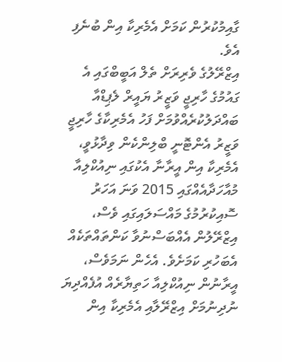ގާއިމުކުރުން ކަމަށް އެމެރިކާ އިން ބުނެފި އެވެ.
އިޒްރޭލުގެ ވެރިރަށް ތެލް އަބީބްގައި އެ ގައުމުގެ ހާރިޖީ ވަޒީރު ޔައީރް ލެޕިޑްއާ ބައްދަލުކުރެއްވުމަށް ފަހު އެމެރިކާގެ ހާރިޖީ ވަޒީރު އެންޓޮނީ ބްލިންކެން ވިދާޅުވީ، އެމެރިކާ އިން އީރާނާ އެކުގައި ނިއުކްލިއާ މުއާހަދާއެއްގައި 2015 ވަނަ އަހަރު ސޮއިކުރުމުގެ މައްސަލައިގައި ވެސް، އިޒްރޭލުން އެއްބަސްނުވާ ކަންތައްތަކެއް އެބަހުރި ކަމަށެވެ. އެހެން ނަމަވެސް، އީރާނުން ނިއުކްލިއާ ހަތިޔާރެއް އުފެއްދިޔަ ނުދިނުމަށް އިޒްރޭލާއި އެމެރިކާ އިން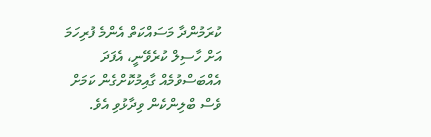ކުރަމުންދާ މަސައްކަތް އެންމެ ފުރިހަމަ އަށް ހާސިލް ކުރެވޭނީ، އެފަދަ އެއްބަސްވުމެއް ގާއިމުކޮށްގެން ކަމަށް ވެސް ބްލިންކެން ވިދާޅުވި އެވެ.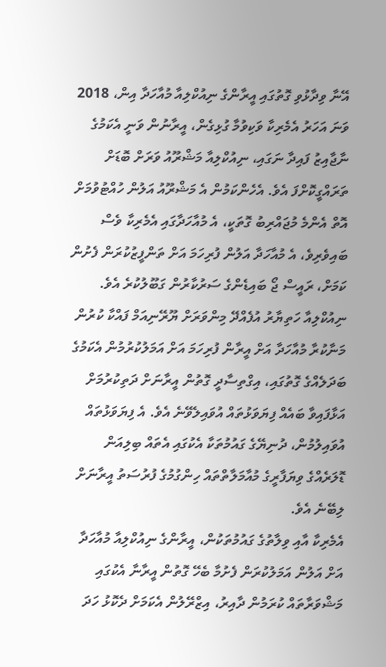އޭނާ ވިދާޅުވި ގޮތުގައި އީރާންގެ ނިއުކްލިއާ މުއާހަދާ އިން، 2018 ވަނަ އަހަރު އެމެރިކާ ވަކިވުމާ ގުޅިގެން، އީރާނުން ވަނީ އެކަމުގެ ނާޖާއިޒު ފައިދާ ނަގައި، ނިއުކްލިއާ މަޝްރޫއު ވަރަށް ބޮޑަށް ތަރައްގީކޮށްފަ އެވެ. އެހެންކަމުން އެ މަޝްރޫއު އަލުން ހުއްޓުވުމަށް އޮތް އެންމެ މުޖައްރިބު ގޮތަކީ، އެ މުއާހަދާގައި އެމެރިކާ ވެސް ބައިވެރިވެ، އެ މުއާހަދާ އަލުން ފުރިހަމަ އަށް ތަންފީޒުކުރަން ފެށުން ކަމަށް، ރައީސް ޖޯ ބައިޑެންގެ ސަރުކާރުން ގަބޫލުކުރެ އެވެ.
ނިއުކްލިއާ ހަތިޔާރު އުފެއްދޭ މިންވަރަށް ޔޫރޭނިއަމް ފައްކާ ކުރުން މަނާކުރާ މުއާހަދާ އަށް އީރާން ފުރިހަމަ އަށް އަމަލުކުރުމުން އެކަމުގެ ބަދަލެއްގެ ގޮތުގައި، އިގްތިސާދީ ގޮތުން އީރާނަށް ދަތިކުރުމަށް އަޅާފައިވާ ބައެއް ފިޔަވަޅުތައް އުވައިލެވޭނެ އެވެ. އެ ފިޔަވަޅުތައް އުވައިލުމުން، ދުނިޔޭގެ ގައުމުތަކާ އެކުގައި އެތައް ބިލިއަން ޑޮލަރެއްގެ ވިޔަފާރީގެ މުއާމަލާތްތައް ހިންގުމުގެ ފުރުސަތު އީރާނަށް ލިބޭނެ އެވެ.
އެމެރިކާ އާއި ވިލާތުގެ ގައުމުތަކުން، އީރާންގެ ނިއުކްލިއާ މުއާހަދާ އަށް އަލުން އަމަލުކުރަން ފެށުމާ ބެހޭ ގޮތުން އީރާނާ އެކުގައި މަޝްވަރާތައް ކުރަމުން ދާއިރު، އިޒްރޭލުން އެކަމަށް ދެކޮޅު ހަދަ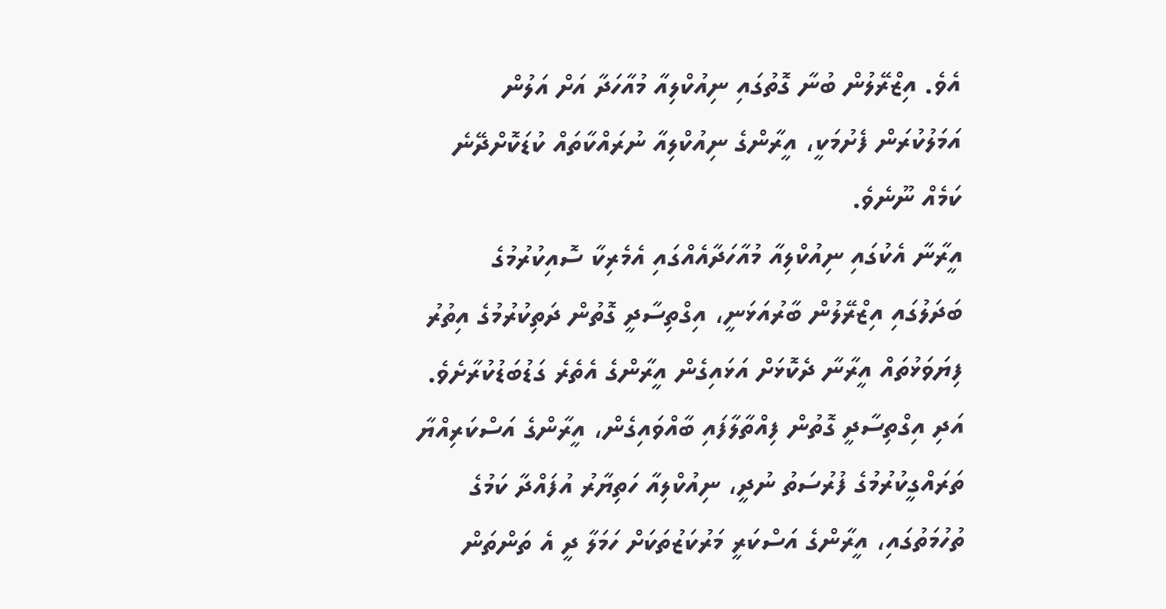އެވެ. އިޒްރޭލުން ބުނާ ގޮތުގައި ނިއުކްލިއާ މުއާހަދާ އަށް އަލުން އަމަލުކުރަން ފެށުމަކީ، އީރާންގެ ނިއުކްލިއާ ނުރައްކާތައް ކުޑަކޮށްދޭނެ ކަމެއް ނޫނެވެ.
އީރާނާ އެކުގައި ނިއުކްލިއާ މުއާހަދާއެއްގައި އެމެރިކާ ސޮއިކުރުމުގެ ބަދަލުގައި އިޒްރޭލުން ބާރުއަޅަނީ، އިގްތިސާދީ ގޮތުން ދަތިކުރުމުގެ އިތުރު ފިޔަވަޅުތައް އީރާނާ ދެކޮޅަށް އަޅައިގެން އީރާންގެ އެތެރެ ގަޑުބަޑުކުރާށެވެ. އަދި އިގްތިސާދީ ގޮތުން ފިއްތާލާފައި ބާއްވައިގެން، އީރާންގެ އަސްކަރިއްޔާ ތަރައްގީކުރުމުގެ ފުރުސަތު ނުދީ، ނިއުކްލިއާ ހަތިޔާރު އުފައްދާ ކަމުގެ ތުހުމަތުގައި، އީރާންގެ އަސްކަރީ މަރުކަޒުތަކަށް ހަމަލާ ދީ އެ ތަންތަން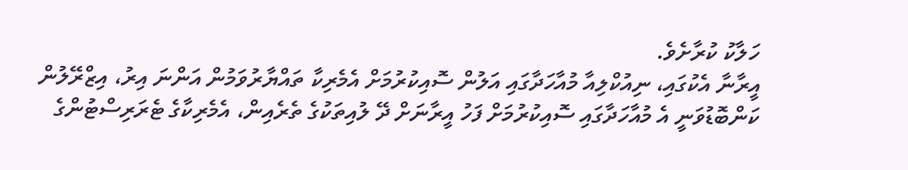ހަލާކު ކުރާށެވެ.
އީރާނާ އެކުގައި، ނިއުކްލިއާ މުއާހަދާގައި އަލުން ސޮއިކުރުމަށް އެމެރިކާ ތައްޔާރުވަމުން އަންނަ އިރު، އިޒްރޭލުން ކަންބޮޑުވަނީ އެ މުއާހަދާގައި ސޮއިކުރުމަށް ފަހު އީރާނަށް ދޭ ލުއިތަކުގެ ތެރެއިން، އެމެރިކާގެ ޓެރަރިސްޓުންގެ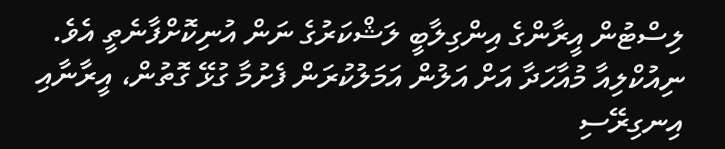ލިސްޓުން އީރާންގެ އިންގިލާބީ ލަޝްކަރުގެ ނަން އުނިކޮށްފާނެތީ އެވެ.
ނިއުކްލިއާ މުއާހަދާ އަށް އަލުން އަމަލުކުރަން ފެށުމާ ގުޅޭ ގޮތުން، އީރާނާއި އިނގިރޭސި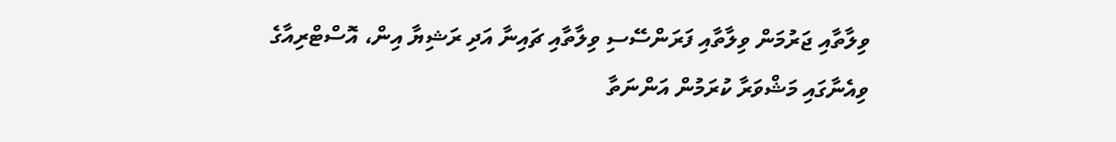ވިލާތާއި ޖަރުމަން ވިލާތާއި ފަރަންސޭސި ވިލާތާއި ޗައިނާ އަދި ރަޝިޔާ އިން، އޮސްޓްރިއާގެ ވިއެނާގައި މަޝްވަރާ ކުރަމުން އަންނަތާ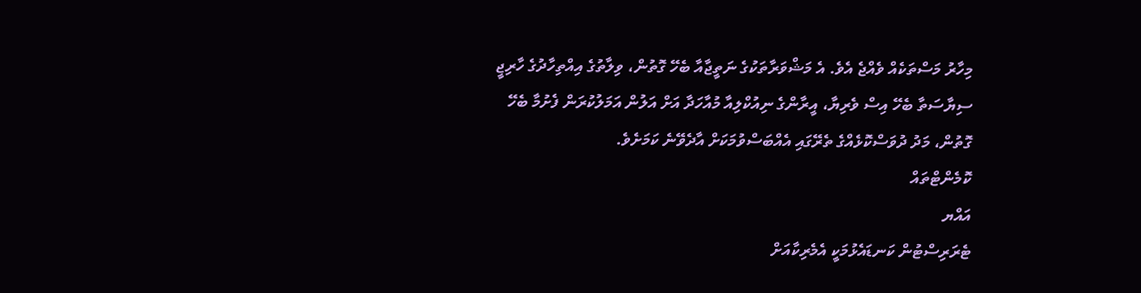މިހާރު މަސްތަކެއް ވެއްޖެ އެވެ. އެ މަޝްވަރާތަކުގެ ނަތީޖާއާ ބެހޭ ގޮތުން، ވިލާތުގެ އިއްތިހާދުގެ ހާރިޖީ ސިޔާސަތާ ބެހޭ އިސް ވެރިޔާ، އީރާންގެ ނިއުކްލިއާ މުއާހަދާ އަށް އަލުން އަމަލުކުރަން ފެށުމާ ބެހޭ ގޮތުން، މަދު ދުވަސްކޮޅެއްގެ ތެރޭގައި އެއްބަސްވުމަކަށް އާދެވޭނެ ކަމަށެވެ.
ކޮމެންޓްތައް
އައްޔ
ޓެރަރިސްޓުން ކަނޑައެޅުމަކީ އެމެރިކާއަށް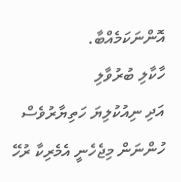އޮންނަކަމެއްބާ.
ހާކާލި ބުރުވާލި
އަދި ނިއުކުލިޔަ ހަތިޔާރުވެސް ހުންނަން މިޖެހެނީ އެމެރިކާ ރުހޭ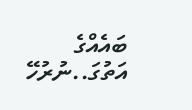ބައެއްގެ އަތުގަ..ނުރުހޭ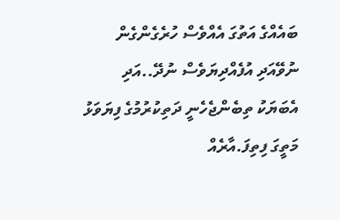ބައެއްގެ އަތުގަ އެއްވެސް ހުރެގެންގެން ނުވޭއަދި އުފެއްދިޔަވެސް ނުދޭ..އަދި އެބަޔަކު ތިބެންޖެހެނީ ދަތިކުރުމުގެ ފިޔަވަޅު މަތީގަ ފިތިފަ.އާރެއް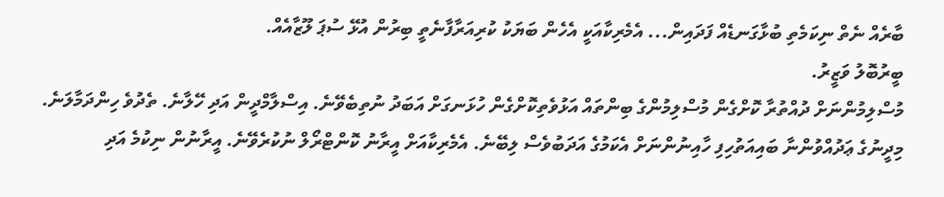ބާރެއް ނެތް ނިކަމެތި ބުޅާގަނޑެއް ފަދައިން... އެމެރިކާއަކީ އެހެން ބަޔަކު ކުރިއަރާފާނެތީ ބިރުން އުޅޭ ސުޕަ ލޫޒާއެއް.
ބީރުބޮލު ވަޒީރު.
މުސްލިމުންނަށް ދުއްތުރާ ކޮށްގެން މުސްލިމުންގެ ބިންތައް އަޅުވެތިކޮށްގެން ހުޅަނގަށް އަބަދު ނުތިބެވޭނެ. އިސްލާމްދީން އަދި ހޭލާނެ. ތެދުވެ ހިންދަމާލަނެ. މިދީނުގެ ޢަދުއްވުންނާ ބައިއަތުހިފި ހާއިނުންނަށް އެކަމުގެ އަދަބުވެސް ލިބޭނެ. އެމެރިކާއަށް އީރާނު ކޮންޓްރޯލް ނުކުރެވޭނެ. އީރާނުން ނިކުމެ އަދި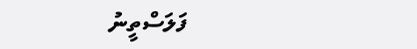ފަލަސްތީނު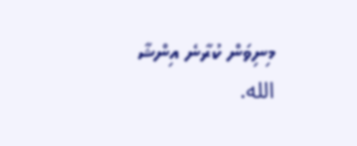މިނިވަން ކުރާނެ އިންޝާ الله.